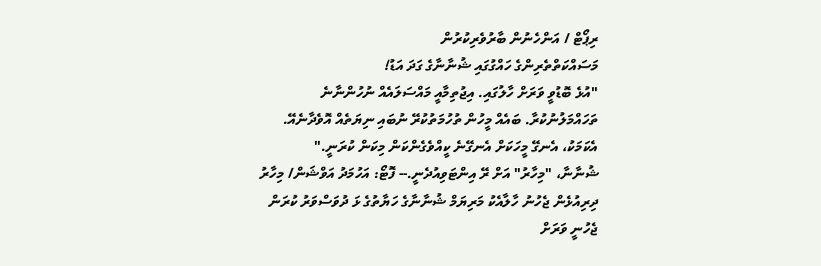ރިޕޯޓް / އަންހެނުން ބާރުވެރިކުރުން
މަސައްކަތްތެރިންގެ ހައްގުގައި ޝުނާނާގެ ގަދަ އަޑު!
"އުޅެ ބޮޑުވީ ވަރަށް ހާލުގައި. އިޖުތިމާއީ މައްސަލައެއް ނުހުންނާނެ ތަހައްމަލުނުކުރާ. ބައެއް މީހުން ތުހުމަތުކުރޭ ނުބައި ނިޔަތެއް އޮވެދާނެއޭ. އެކަމަކު، އެނގޭ މީހަކަށް އެނގޭނެ ކީއްވެގެންކަން މިކަން ކުރަނީ."
ޝުނާނާ، "މިހާރު" އަށް ރޭ އިންޓަވިއުދެނީ.-- ފޮޓޯ: އަހުމަދު އަވްޝަން/ މިހާރު
ދިރިއުޅެން ޖެހުނު ހާލާއެކު މަރިޔަމް ޝުނާނާގެ ހަޔާތުގެ ޅަ ދުވަސްވަރު ކުރަން ޖެހުނީ ވަރަށް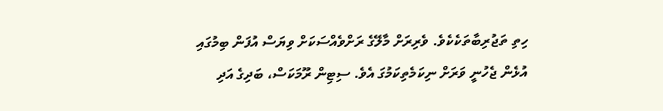ހިތި ތަޖުރިބާތަކެކެވެ. ވެރިރަށް މާލޭގެ ރަށްވެއްސަކަށް ވިޔަސް އުފަން ބިމުގައި އުޅެން ޖެހުނީ ވަރަށް ނިކަމެތިކަމުގަ އެވެ. ސިޓިން ރޫމަކަސް، ބަދިގެ އަދި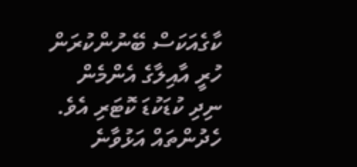ކާގެއަކަސް ބޭނުންކުރަން ހުރީ އާއިލާގެ އެންމެން ނިދި ކުޑަކުޑަ ކޮޓަރި އެވެ. ހެދުންތައް އަޅުވާނެ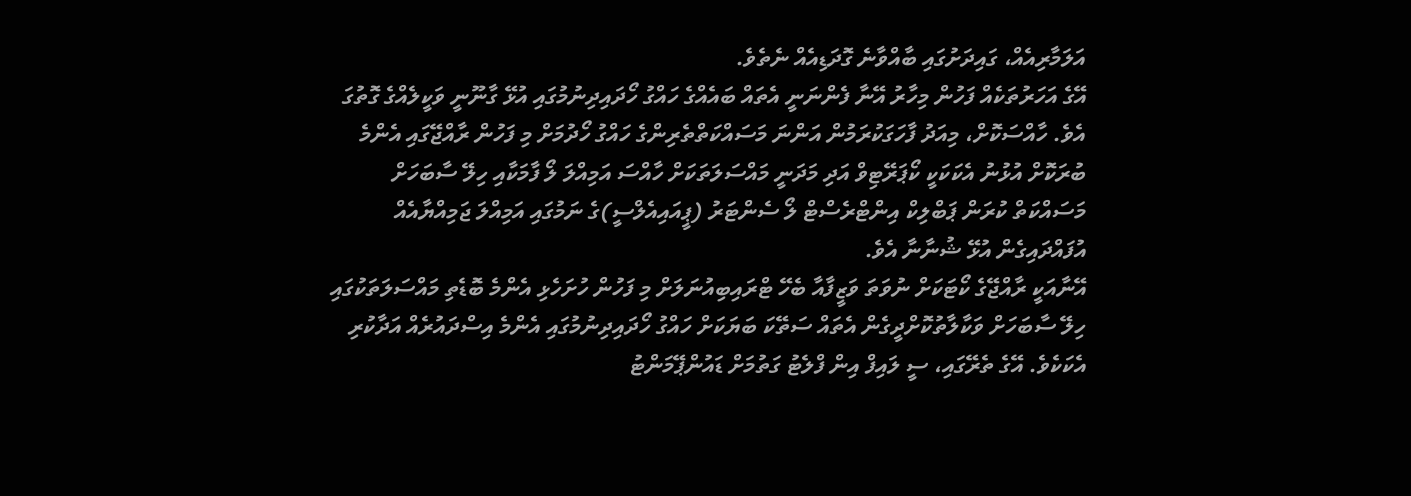އަލަމާރިއެއް، ގައިދަށުގައި ބާއްވާނެ ގޮދަޑިއެއް ނެތެވެ.
އޭގެ އަހަރުތަކެއް ފަހުން މިހާރު އޭނާ ފެންނަނީ އެތައް ބައެއްގެ ހައްގު ހޯދައިދިނުމުގައި އުޅޭ ގާނޫނީ ވަކީލެއްގެ ގޮތުގަ އެވެ. ހާއްސަކޮށް، މިއަދު ފާހަގަކުރަމުން އަންނަ މަސައްކަތްތެރިންގެ ހައްގު ހޯދުމަށް މި ފަހުން ރާއްޖޭގައި އެންމެ ބުރަކޮށް އުޅުނު އެކަކަކީ ކޯޕަރޭޓިވް އަދި މަދަނީ މައްސަލަތަކަށް ހާއްސަ އަމިއްލަ ލޯ ފާމަކާއި ހިލޭ ސާބަހަށް މަސައްކަތް ކުރަން ޕަބްލިކް އިންޓްރެސްޓް ލޯ ސެންޓަރު (ޕީއައިއެލްސީ)ގެ ނަމުގައި އަމިއްލަ ޖަމިއްޔާއެއް އުފައްދައިގެން އުޅޭ ޝުނާނާ އެވެ.
އޭނާއަކީ ރާއްޖޭގެ ކޯޓަކަށް ނުވަތަ ވަޒީފާއާ ބެހޭ ޓްރައިބިއުނަލަށް މި ފަހުން ހުށަހެޅި އެންމެ ބޮޑެތި މައްސަލަތަކުގައި ހިލޭ ސާބަހަށް ވަކާލާތުކޮށްދީގެން އެތައް ސަތޭކަ ބަޔަކަށް ހައްގު ހޯދައިދިނުމުގައި އެންމެ އިސްދައުރެއް އަދާކުރި އެކަކެވެ. އޭގެ ތެރޭގައި، ސީ ލައިފް އިން ފްލެޓު ގަތުމަށް ޑައުންޕޭމަންޓު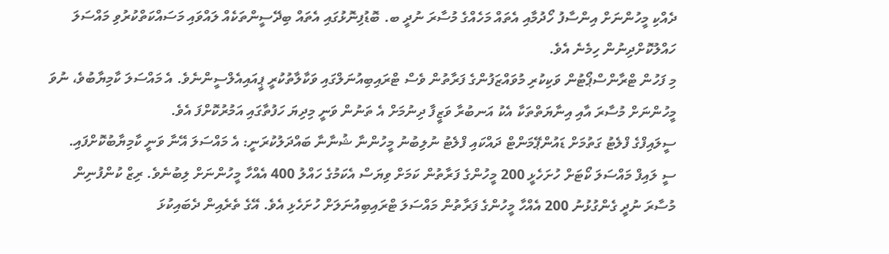ދެއްކި މީހުންނަށް އިންސާފު ހޯދުމާއި އެތައް މަހެއްގެ މުސާރަ ނުދީ ބ. ބޮޑުފިނޮޅުގައި އެތައް ބިދޭސީންތަކެއް ލައްވައި މަސައްކަތްކުރުވި މައްސަލަ ހައްލުކޮށްދިނުން ހިމެނެ އެވެ.
މި ފަހުން ޓްރާންސްޕޯޓުން ވަކިކުރި މުވައްޒަފުންގެ ފަރާތުން ވެސް ޓްރައިބިއުނަލްގައި ވަކާލާތުކުރީ ޕީއައިއެލްސީންނެވެ. އެ މައްސަލަ ކާމިޔާބުވެ، ނުވަ މީހުންނަށް މުސާރަ އާއި އިނާޔަތްތަކާ އެކު އަނބުރާ ވަޒީފާ ދިނުމަށް އެ ތަނުން ވަނީ މިދިޔަ ހަފުތާގައި އަމުރުކޮށްފަ އެވެ.
ސީލައިފްގެ ފްލެޓު ގަތުމަށް ޑައުންޕޭމަންޓް ދައްކައި ފްލެޓު ނުލިބުނު މީހުންނާ ޝުނާނާ ބައްދަލުކުރަނީ: އެ މައްސަލަ އޭނާ ވަނީ ކާމިޔާބުކޮށްފައި.
ސީ ލައިފް މައްސަލަ ކޯޓަށް ހުށަހެޅީ 200 މީހުންގެ ފަރާތުން ކަމަށް ވިޔަސް އެކަމުގެ ހައްލު 400 އެއްހާ މީހުންނަށް ލިބުނެވެ. ރިޒް ކުންފުނިން މުސާރަ ނުދީ ގެންގުޅުނު 200 އެއްހާ މީހުންގެ ފަރާތުން މައްސަލަ ޓްރައިބިއުނަލަށް ހުށަހެޅި އެވެ. އޭގެ ތެރެއިން ދެބައިކުޅަ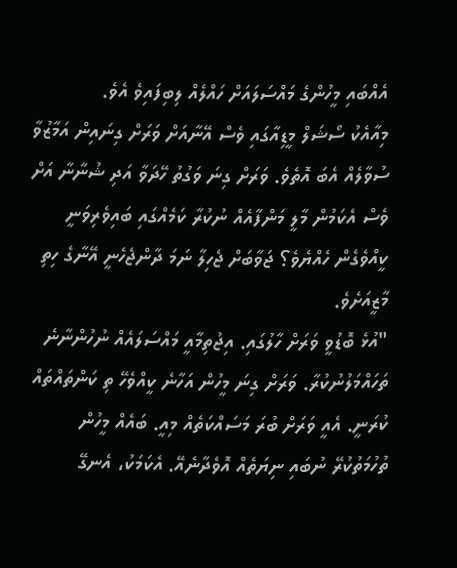އެއްބައި މީހުންގެ މައްސަލައަށް ހައްލެއް ލިބިފައިވެ އެވެ.
މިއާއެކު ސޯޝަލް މީޑިއާގައި ވެސް އޭނާއަށް ވަރަށް ގިނައިން އަމާޒުވާ ސުވާލެއް އެބަ އޮތެވެ. ވަރަށް ގިނަ ވަގުތު ހޭދަވާ އަދި ޝުނާނާ އަށް ވެސް އެކަމުން މާލީ މަންފާއެއް ނުކުރާ ކަމެއްގައި ބައިވެރިވަނީ ކީއްވެގެން ހެއްޔެވެ؟ ޖަވާބަށް ޖެހިލާ ނަމަ ދާންޖެހެނީ އޭނާގެ ހިތި މާޒީއަށެވެ.
"އުޅެ ބޮޑުވީ ވަރަށް ހާލުގައި. އިޖުތިމާއީ މައްސަލައެއް ނުހުންނާނެ ތަހައްމަލުނުކުރާ. ވަރަށް ގިނަ މީހުން އަހާނެ ކީއްވެހޭ ތި ކަންތައްތައް ކުރަނީ. އެއީ ވަރަށް ބުރަ މަސައްކަތެއް މިއީ. ބައެއް މީހުން ތުހުމަތުކުރޭ ނުބައި ނިޔަތެއް އޮވެދާނެއޭ. އެކަމަކު، އެނގޭ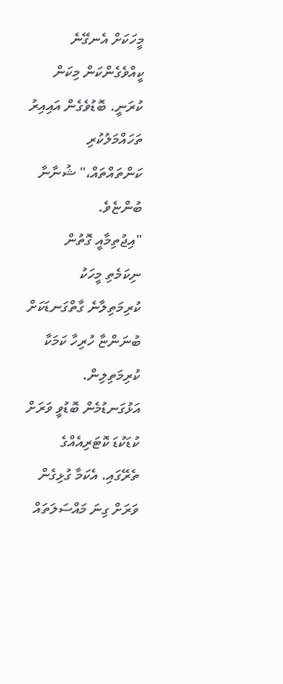މީހަކަށް އެނގޭނެ ކީއްވެގެންކަން މިކަން ކުރަނީ. ބޮޑުވެގެން އައިއިރު ތަހައްމަލުކުރި ކަންތައްތައް،" ޝުނާނާ ބުންޏެވެ.
"އިޖުތިމާއީ ގޮތުން ނިކަމެތި މީހަކު ކުރިމަތިލާނެ ގާތްގަނޑަކަށް ބުނަންޏާ ހުރިހާ ކަމަކާ ކުރިމަތިލިން. އަޅުގަނޑުމެން ބޮޑުވީ ވަރަށް ކުޑަކުޑަ ކޮޓަރިއެއްގެ ތެރޭގައި. އެކަމާ ގުޅިގެން ވަރަށް ގިނަ މައްސަލަތައް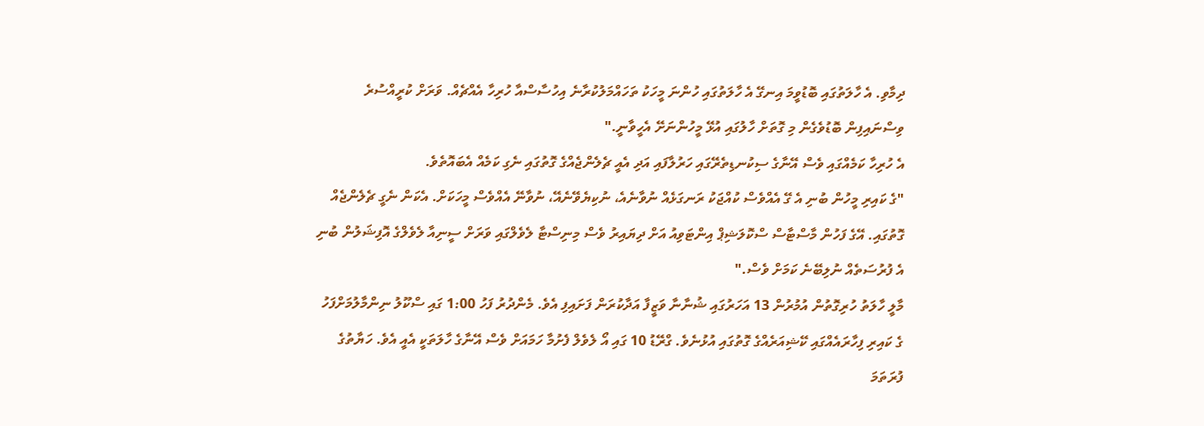ދިމާވި. އެ ހާލަތުގައި ބޮޑުވީމަ އިނގޭ އެ ހާލަތުގައި ހުންނަ މީހަކު ތަހައްމަލުކުރާނެ އިހުސާސްއާ ހުރިހާ އެއްޗެއް. ވަރަށް ކުރީއްސުރެ ވިސްނައިފިން ބޮޑުވެގެން މި ގޮތަށް ހާލުގައި އުޅޭ މީހުންނަށޭ އެހީވާނީ."
އެ ހުރިހާ ކަމެއްގައި ވެސް އޭނާގެ ސިކުނޑިތެރޭގައި ހަރުލާފައި އަދި އެއީ ޗެލެންޖެއްގެ ގޮތުގައި ނެގި ކަމެއް އެބައޮތެވެ.
"ގެ ކައިރި މީހުން ބުނި އެ ގޭ އެއްވެސް ކުއްޖަކު ރަނގަޅެއް ނުވާނެއެ، ނުކިޔެވޭނެއޭ، ނުވާނޭ އެއްވެސް މީހަކަށް. އެކަން ނެގީ ޗެލެންޖެއް ގޮތުގައި. އޭގެ ފަހުން މާސްޓާސް ސްކޮލަޝިޕް އިންޓަވިއު އަށް ދިޔައިރު ވެސް މިނިސްޓާ ލެވެލްގައި ވަރަށް ސީނިއާ ލެވެލްގެ އޮފިޝަލުން ބުނި އެ ފުރުސަތެއް ނުލިބޭނެ ކަމަށް ވެސް."
މާލީ ހާލަތު ހުރިގޮތުން އުމުރުން 13 އަހަރުގައި ޝުނާނާ ވަޒީފާ އަދާކުރަން ފަށައިފި އެވެ. މެންދުރު ފަހު 1:00 ގައި ސްކޫލު ނިންމާލުމަށްފަހު ގެ ކައިރި ފިހާރައެއްގައި ކޭޝިއަރެއްގެ ގޮތުގައި އުޅުނެވެ. ގްރޭޑު 10 ގައި އޯ ލެވެލް ފެށުމާ ހަމައަށް ވެސް އޭނާގެ ހާލަތަކީ އެއީ އެވެ. ހަޔާތުގެ ފުރަތަމަ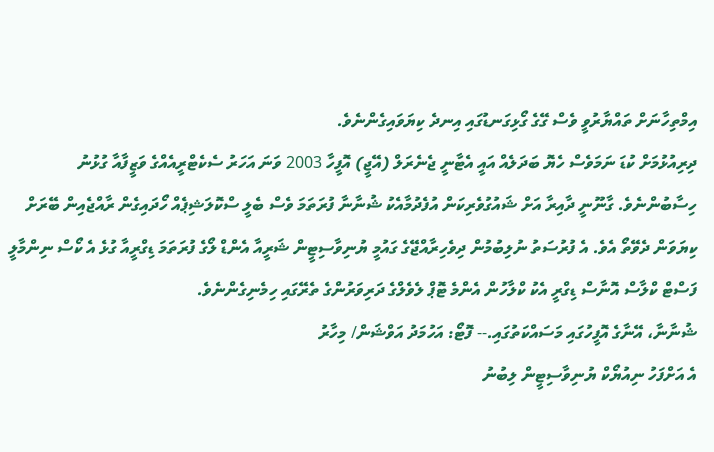އިމްތިހާނަށް ތައްޔާރުވީ ވެސް ގޭގެ ގޯޅިގަނޑުގައި އިނދެ ކިޔަވައިގެންނެވެ.
ދިރިއުޅުމަށް ކުޑަ ނަމަވެސް ހެޔޮ ބަދަލެއް އައީ އެޓާނީ ޖެނެރަލް (އޭޖީ) އޮފީހާ 2003 ވަނަ އަހަރު ސެކެޓްރީއެއްގެ ވަޒީފާއާ ގުޅުނު ހިސާބުންނެވެ. ގާނޫނީ ދާއިރާ އަށް ޝައުގުވެރިކަން އުފެދުމާއެކު ޝުނާނާ ފުރަތަމަ ވެސް ބެލީ ސްކޮލަޝިޕެއް ހޯދައިގެން ރާއްޖެއިން ބޭރަށް ކިޔަވަން ދެވޭތޯ އެވެ. އެ ފުރުސަތު ނުލިބުމުން ދިވެހިރާއްޖޭގެ ގައުމީ ޔުނިވާސިޓީން ޝަރީއާ އެންޑް ލޯގެ ފުރަތަމަ ޑިގްރީއާ ގުޅެ އެ ކޯސް ނިންމާލީ ފަސްޓް ކްލާސް އޮނާސް ޑިގްރީ އެކު ކްލާހުން އެންމެ ޓޮޕް ލެވެލްގެ ދަރިވަރުންގެ ތެރޭގައި ހިމެނިގެންނެވެ.
ޝުނާނާ، އޭނާގެ އޮފީހުގައި މަސައްކަތުގައި.-- ފޮޓޯ: އަހުމަދު އަވްޝަން/ މިހާރު
އެ އަށްފަހު ނިއުޔޯކް ޔުނިވާސިޓީން ލިބުނު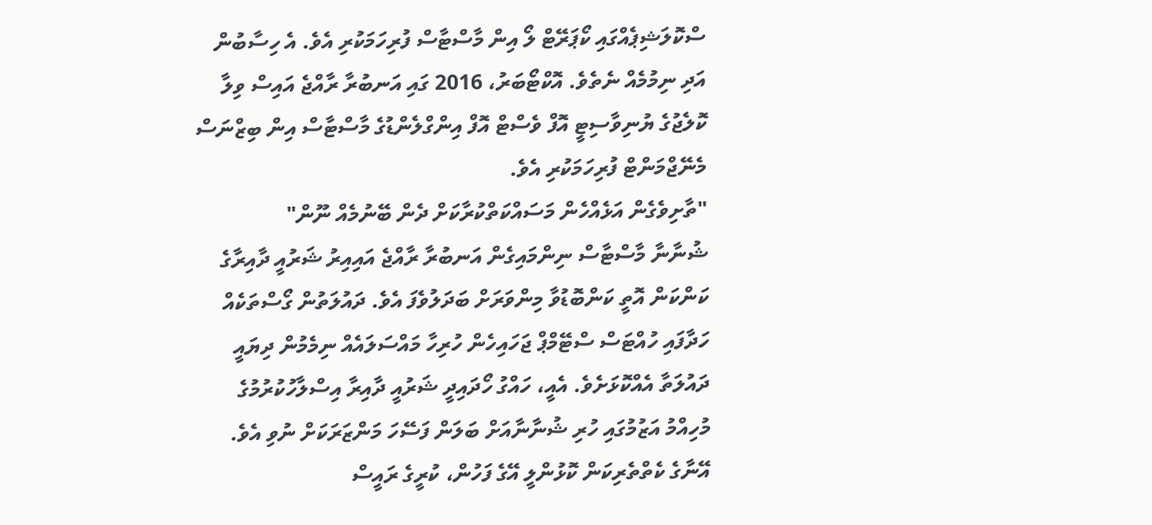ސްކޮލަޝިޕެއްގައި ކޯޕަރޭޓް ލޯ އިން މާސްޓާސް ފުރިހަމަކުރި އެވެ. އެ ހިސާބުން އަދި ނިމުމެއް ނެތެވެ. އޮކްޓޯބަރު، 2016 ގައި އަނބުރާ ރާއްޖެ އައިސް ވިލާ ކޮލެޖުގެ ޔުނިވާސިޓީ އޮފް ވެސްޓް އޮފް އިންގްލެންޑުގެ މާސްޓާސް އިން ބިޒްނަސް މެނޭޖްމަންޓް ފުރިހަމަކުރި އެވެ.
"ތާށިވެގެން އަޅެއްހެން މަސައްކަތްކުރާކަށް ދެން ބޭނުމެއް ނޫން"
ޝުނާނާ މާސްޓާސް ނިންމައިގެން އަނބުރާ ރާއްޖެ އައިއިރު ޝަރުއީ ދާއިރާގެ ކަންކަން އޮތީ ކަންބޮޑުވާ މިންވަރަށް ބަދަލުވެފަ އެވެ. ދައުލަތުން ގޯސްތަކެއް ހަދާފައި ހުއްޓަސް ސްޓޭމްޕް ޖަހައިހެން ހުރިހާ މައްސަލައެއް ނިމެމުން ދިޔައީ ދައުލަތާ އެއްކޮޅަށެވެ. އެއީ، ހައްގު ހޯދައިދީ ޝަރުއީ ދާއިރާ އިސްލާހުކުރުމުގެ މުހިއްމު އަޒުމުގައި ހުރި ޝުނާނާއަށް ބަލަން ފަސޭހަ މަންޒަރަކަށް ނުވި އެވެ.
އޭނާގެ ކެތްތެރިކަން ކޮޅުންލީ އޭގެ ފަހުން، ކުރީގެ ރައީސް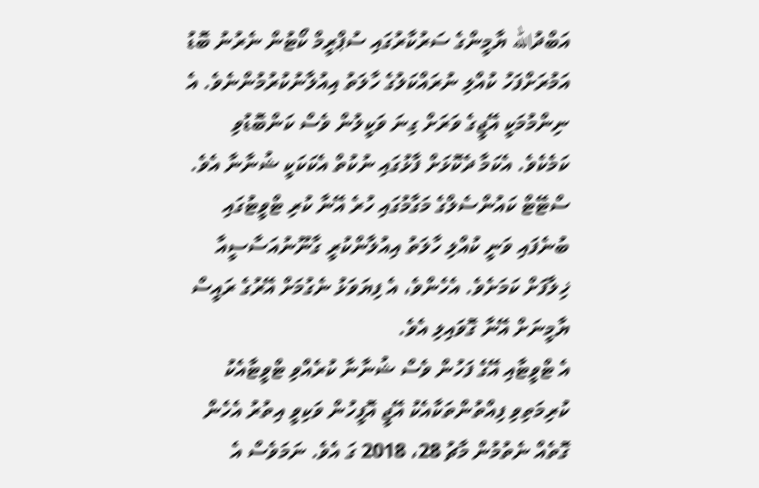އަބްދުالله ޔާމީންގެ ސަރުކާރުގައި ސުޕްރީމް ކޯޓުން ނެރުނު ބޮޑު އަމުރަށްފަހު ކުއްލި ނުރައްކަލުގެ ހާލަތު އިއުލާނުކުރުމުންނެވެ. އެ ނިންމުމަކީ އޭޖީގެ ވަރަށް ގިނަ ވަކީލުން ވެސް ކަންބޮޑުވި ކަމެކެވެ. އެކަމާ ދެކޮޅަށް ފާޅުގައި ނުކުތް އެކަކަކީ ޝުނާނާ އެވެ. ސްޓޭޓް ކައުންސެލްގެ މަގާމުގައި ހުރެ އޭނާ ކުރި ޓްވީޓުގައި ބުނެފައި ވަނީ ކުއްލި ހާލަތު އިއުލާންކުރީ ގާނޫނުއަސާސީއާ ޚިލާފަށް ކަމަށެވެ. އެހެންވެ، އެ ފިޔަވަޅު ނެގުމަށް އޭރުގެ ރައީސް ޔާމީނަށް އޭނާ ގޮވައިލި އެވެ.
އެ ޓްވީޓާއި އޭގެ ފަހުން ވެސް ޝުނާނާ ކުރެއްވި ޓްވީޓާއެކު ކުރިމަތިވި ފިއްތުންތަކާއެކު އޭޖީ އޮފީހުން ވަކިވީ އިތުރު އެހެން ގޮތެއް ނެތުމުން މާޗު 28، 2018 ގަ އެވެ. ނަމަވެސް އެ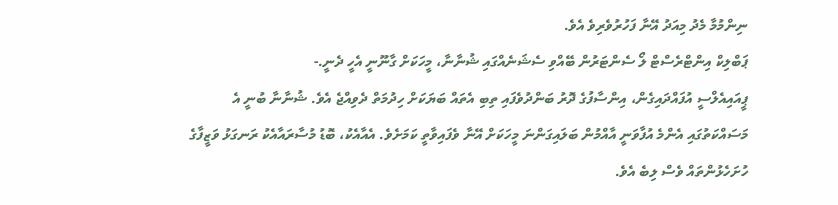ނިންމުމާ މެދު މިއަދު އޭނާ ފަހުރުވެރިވެ އެވެ.
ޕަބްލިކް އިންޓްރެސްޓް ލޯ ސެންޓަރުން ބޭއްވި ސެޝަނެއްގައި ޝުނާނާ، މީހަކަށް ގާނޫނީ އެހީ ދެނީ.-
ޕީއައިއެލްސީ އުފައްދައިގެން، އިންސާފުގެ ދޮރު ބަންދުވެފައި ތިބި އެތައް ބަޔަކަށް ހިދުމަތް ދެވިއްޖެ އެވެ. ޝުނާނާ ބުނީ އެ މަސައްކަތުގައި އެންމެ އުފާވަނީ އާއްމުން ބަލައިގަންނަ މީހަކަށް އޭނާ ވެފައިވާތީ ކަމަށެވެ. އެއާއެކު، ބޮޑު މުސާރައާއެކު ރަނގަޅު ވަޒީފާގެ ހުށަހެޅުންތައް ވެސް ލިބެ އެވެ.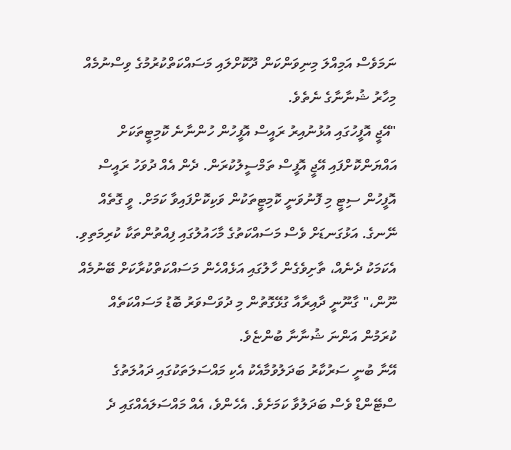ނަމަވެސް އަމިއްލަ މިނިވަންކަން ދޫކޮށްލައި މަސައްކަތްކުރުމުގެ ވިސްނުމެއް މިހާރު ޝުނާނާގެ ނެތެވެ.
"އޭޖީ އޮފީހުގައި އުޅުނުއިރު ރައީސް އޮފީހުން ހުންނާނެ ކޮމިޓީތަކަށް އައްޔަންކޮށްފައި އޭޖީ އޮފީސް ތަމްސީލުކުރަން. ދެން އެއް ދުވަހު ރައީސް އޮފީހުން ސިޓީ މި ފޮނުވަނީ ކޮމިޓީތަކުން ވަކިކޮށްފައިވާ ކަމަށް. ވީ ގޮތެއް ނޭނގެ. އަޅުގަނޑަށް ވެސް މަސައްކަތުގެ މާހައުލުގައި ފިއްތުންތަކާ ކުރިމަތިވި. އެކަމަކު ދެނެއް، ތާށިވެގެން ހާލުގައި އަޅެއްހެން މަސައްކަތްކުރާކަށް ބޭނުމެއް ނޫން،" ގާނޫނީ ދާއިރާއާ ގުޅޭގޮތުން މި ދުވަސްވަރު ބޮޑު މަސައްކަތެއް ކުރަމުން އަންނަ ޝުނާނާ ބުންޏެވެ.
އޭނާ ބުނީ ސަރުކާރު ބަދަލުވުމާއެކު އެކި މައްސަލަތަކުގައި ދައުލަތުގެ ސްޓޭންޑް ވެސް ބަދަލުވާ ކަމަށެވެ. އެހެންވެ، އެއް މައްސަލައެއްގައި ދެ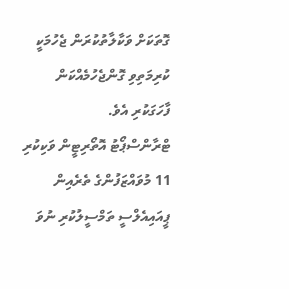ގޮތަކަށް ވަކާލާތުކުރަން ޖެހުމަކީ ކުރިމަތިވި ގޮންޖެހުމެއްކަން ފާހަގަކުރި އެވެ.
ޓްރާންސްޕޯޓު އޮތޯރިޓީން ވަކިކުރި 11 މުވައްޒަފުންގެ ތެރެއިން ޕީއައިއެލްސީ ތަމްސީލުކުރި ނުވަ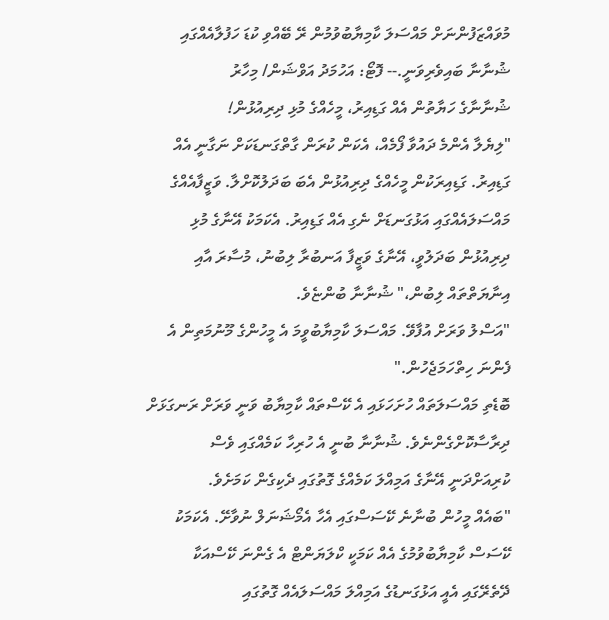މުވައްޒަފުންނަށް މައްސަލަ ކާމިޔާބުވުމުން ރޭ ބޭއްވި ކުޑަ ހަފުލާއެއްގައި ޝުނާނާ ބައިވެރިވަނީ.-- ފޮޓޯ: އަހުމަދު އަވްޝަން/ މިހާރު
ޝުނާނާގެ ހަޔާތުން އެއް ގަޑިއިރު، މީހެއްގެ މުޅި ދިރިއުޅުން!
"ލިޔެލާ އެންމެ ދައުވާ ފޯމެއް، އެކަން ކުރަން ގާތްގަނޑަކަށް ނަގާނީ އެއް ގަޑިއިރު. ގަޑިއިރަކުން މީހެއްގެ ދިރިއުޅުން އެބަ ބަދަލުކޮށްލާ. ވަޒީފާއެއްގެ މައްސަލައެއްގައި އަޅުގަނޑަށް ނެގި އެއް ގަޑިއިރު. އެކަމަކު އޭނާގެ މުޅި ދިރިއުޅުން ބަދަލުވީ، އޭނާގެ ވަޒީފާ އަނބުރާ ލިބުނު، މުސާރަ އާއި އިނާޔަތްތައް ލިބުން،" ޝުނާނާ ބުންޏެވެ.
"އަސްލު ވަރަށް އުފާވޭ. މައްސަލަ ކާމިޔާބުވީމަ އެ މީހުންގެ މޫނުމަތިން އެ ފެންނަ ހިތްހަމަޖެހުން."
ބޮޑެތި މައްސަލަތައް ހުށަހަޅައި އެ ކޭސްތައް ކާމިޔާބު ވަނީ ވަރަށް ރަނގަޅަށް ދިރާސާކޮށްގެންނެވެ. ޝުނާނާ ބުނީ އެ ހުރިހާ ކަމެއްގައި ވެސް ކުރިއަށްދަނީ އޭނާގެ އަމިއްލަ ކަމެއްގެ ގޮތުގައި ދެކިގެން ކަމަށެވެ.
"ބައެއް މީހުން ބުނާނެ ކޭސަސްގައި އެހާ އެމޯޝަނަލް ނުވާށޭ. އެކަމަކު ކޭސަސް ކާމިޔާބުވުމުގެ އެއް ކަމަކީ ކްލަޔަންޓް އެ ގެންނަ ކޭސްއަކާ ދޭތެރޭގައި އެއީ އަޅުގަނޑުގެ އަމިއްލަ މައްސަލައެއް ގޮތުގައި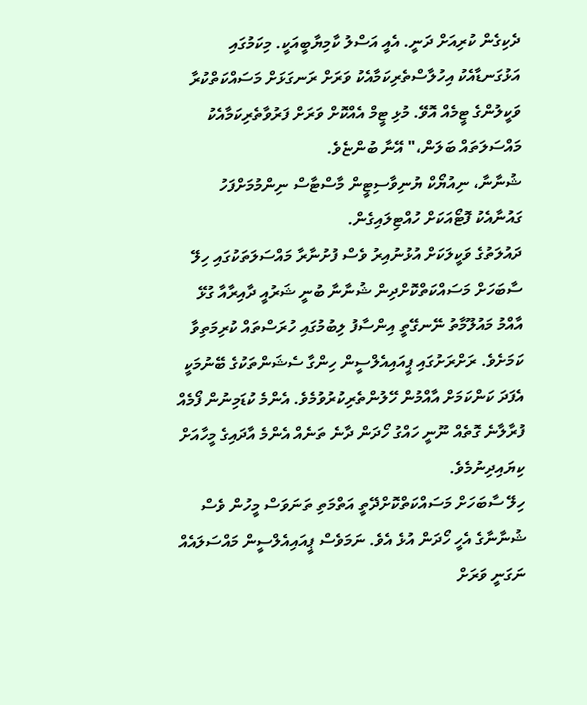ދެކިގެން ކުރިއަށް ދަނީ. އެއީ އަސްލު ކާމިޔާބީއަކީ. މިކަމުގައި އަޅުގަނޑާއެކު އިހުލާސްތެރިކަމާއެކު ވަރަށް ރަނގަޅަށް މަސައްކަތްކުރާ ވަކީލުންގެ ޓީމެއް އޮވޭ. މުޅި ޓީމް އެއްކޮށް ވަރަށް ފަރުވާތެރިކަމާއެކު މައްސަލަތައް ބަލަން،" އޭނާ ބުންޏެވެ.
ޝުނާނާ، ނިއުޔޯކް ޔުނިވާސިޓީން މާސްޓާސް ނިންމުމަށްފަހު ގައުނާއެކު ފޮޓޯއަކަށް ހުއްޓިލައިގެން.
ދައުލަތުގެ ވަކީލަކަށް އުޅުނުއިރު ވެސް ފުށުނާރާ މައްސަލަތަކުގައި ހިލޭ ސާބަހަށް މަސައްކަތްކޮށްދިން ޝުނާނާ ބުނީ ޝަރުއީ ދާއިރާއާ ގުޅޭ އާއްމު މައުލޫމާތު ނޭނގޭތީ އިންސާފު ލިބުމުގައި ހުރަސްތައް ކުރިމަތިވާ ކަމަށެވެ. ރަށްރަށުގައި ޕީއައިއެލްސީން ހިންގާ ސެޝަންތަކުގެ ބޭނުމަކީ އެފަދަ ކަންކަމަށް އާއްމުން ހޭލުންތެރިކުރުވުމެވެ. އެންމެ ކުޑަމިނުން ފޯމެއް ފުރާލާނެ ގޮތެއް ނޫނީ ހައްގު ހޯދަން ދާނެ ތަނެއް އެންމެ އާދައިގެ މީހާއަށް ކިޔައިދިނުމެވެ.
ހިލޭ ސާބަހަށް މަސައްކަތްކޮށްދޭތީ އަތްމަތި ތަނަވަސް މީހުން ވެސް ޝުނާނާގެ އެހީ ހޯދަން އުޅެ އެވެ. ނަމަވެސް ޕީއައިއެލްސީން މައްސަލައެއް ނަގަނީ ވަރަށް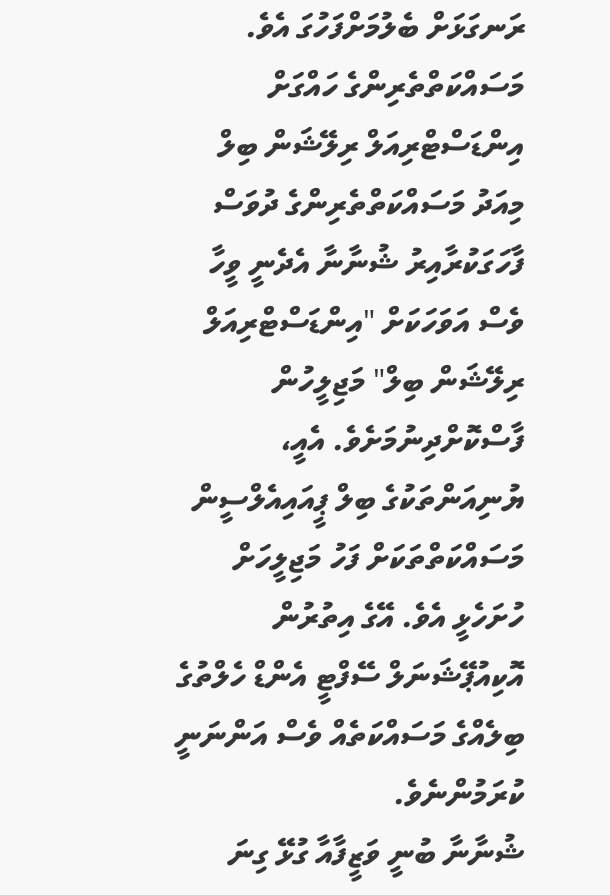ރަނގަޅަށް ބެލުމަށްފަހުގަ އެވެ.
މަސައްކަތްތެރިންގެ ހައްގަށް އިންޑަސްޓްރިއަލް ރިލޭޝަން ބިލް
މިއަދު މަސައްކަތްތެރިންގެ ދުވަސް ފާހަގަކުރާއިރު ޝުނާނާ އެދެނީ ވީހާ ވެސް އަވަހަކަށް "އިންޑަސްޓްރިއަލް ރިލޭޝަން ބިލް" މަޖިލީހުން ފާސްކޮށްދިނުމަށެވެ. އެއީ، ޔުނިއަންތަކުގެ ބިލް ޕީއައިއެލްސީން މަސައްކަތްތަކަށް ފަހު މަޖިލީހަށް ހުށަހެޅީ އެވެ. އޭގެ އިތުރުން އޮކިއުޕޭޝަނަލް ސޭފްޓީ އެންޑް ހެލްތުގެ ބިލެއްގެ މަސައްކަތެއް ވެސް އަންނަނީ ކުރަމުންނެވެ.
ޝުނާނާ ބުނީ ވަޒީފާއާ ގުޅޭ ގިނަ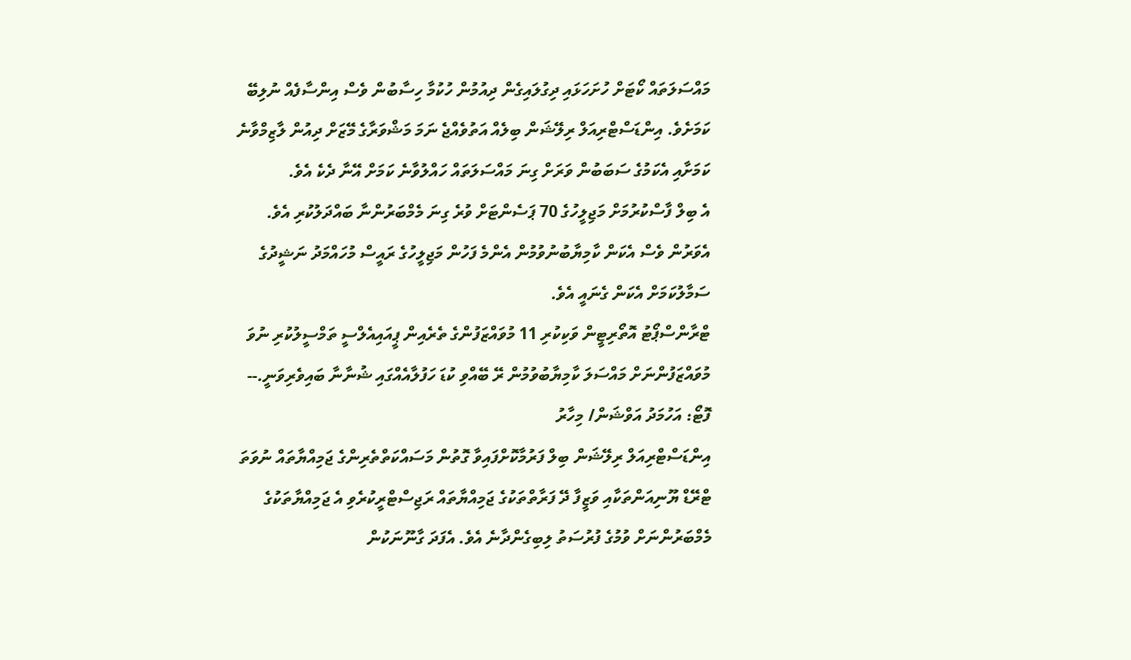މައްސަލަތައް ކޯޓަށް ހުށަހަޅައި ދިގުލައިގެން ދިއުމުން ހުކުމާ ހިސާބުން ވެސް އިންސާފެއް ނުލިބޭ ކަމަށެވެ. އިންޑަސްޓްރިއަލް ރިލޭޝަން ބިލެއް އަތުވެއްޖެ ނަމަ މަޝްވަރާގެ މޭޒަށް ދިއުން ލާޒިމްވާނެ ކަމަށާއި އެކަމުގެ ސަބަބުން ވަރަށް ގިނަ މައްސަލަތައް ހައްލުވާނެ ކަމަށް އޭނާ ދެކެ އެވެ.
އެ ބިލް ފާސްކުރުމަށް މަޖިލީހުގެ 70 ޕަސެންޓަށް ވުރެ ގިނަ މެމްބަރުންނާ ބައްދަލުކުރި އެވެ. އެވަރުން ވެސް އެކަން ކާމިޔާބުނުވުމުން އެންމެ ފަހުން މަޖިލީހުގެ ރައީސް މުހައްމަދު ނަޝީދުގެ ސަމާލުކަމަށް އެކަން ގެނައީ އެވެ.
ޓްރާންސްޕޯޓު އޮތޯރިޓީން ވަކިކުރި 11 މުވައްޒަފުންގެ ތެރެއިން ޕީއައިއެލްސީ ތަމްސީލުކުރި ނުވަ މުވައްޒަފުންނަށް މައްސަލަ ކާމިޔާބުވުމުން ރޭ ބޭއްވި ކުޑަ ހަފުލާއެއްގައި ޝުނާނާ ބައިވެރިވަނީ.-- ފޮޓޯ: އަހުމަދު އަވްޝަން/ މިހާރު
އިންޑަސްޓްރިއަލް ރިލޭޝަން ބިލް ފަރުމާކޮށްފައިވާ ގޮތުން މަސައްކަތްތެރިންގެ ޖަމިއްޔާތައް ނުވަތަ ޓްރޭޑް ޔޫނިއަންތަކާއި ވަޒީފާ ދޭ ފަރާތްތަކުގެ ޖަމިއްޔާތައް ރަޖިސްޓްރީކުރެވި އެ ޖަމިއްޔާތަކުގެ މެމްބަރުންނަށް ވުމުގެ ފުރުސަތު ލިބިގެންދާނެ އެވެ. އެފަދަ ގާނޫނަކުން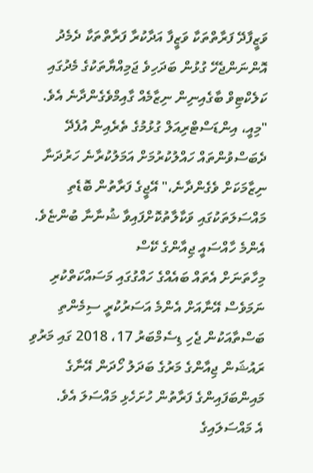ވަޒީފާދޭ ފަރާތްތަކާ ވަޒީފާ އަދާކުރާ ފަރާތްތަކާ ދެމެދު އޮންނަންޖެހޭ ގުޅުން ބަދަހިވެ ޖަމިއްޔާތަކުގެ މެދުގައި ކަލެކްޓިވް ބާގެއިނިން ނިޒާމެއް ގާއިމްވެގެންދާނެ އެވެ.
"މިއީ، އިންޑަސްޓްރިއަލް ގުޅުމުގެ ތެރެއިން އުފެދޭ ދެބަސްވުންތައް ހައްލުކުރުމަށް އަމަލުކުރާނެ ހަރުދަނާ ނިޒާމަކަށް ވެގެންދާނެ،" އޭޖީގެ ފަރާތުން ބޮޑެތި މައްސަލަތަކުގައި ވަކާލާތުކޮށްފައިވާ ޝުނާނާ ބުންޏެވެ.
އެންމެ ހާއްސައީ ޖިއާންގެ ކޭސް
މިހާތަނަށް އެތައް ބައެއްގެ ހައްގުގައި މަސައްކަތްކުރި ނަމަވެސް އޭނާއަށް އެންމެ އަސަރުކުރީ ސިމެންތި ބަސްތާއަކުން ޖެހި ޑިސެމްބަރު 17، 2018 ގައި މަރުވި ރައުޝަން ޖިއާންގެ މަރުގެ ބަދަލު ހޯދަން އޭނާގެ މައިންބަފައިންގެ ފަރާތުން ހުށަހެޅި މައްސަލަ އެވެ.
އެ މައްސަލައިގެ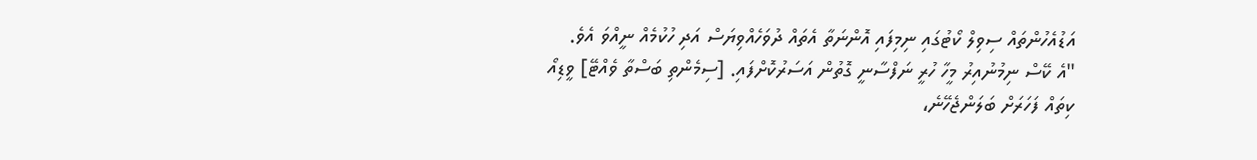އަޑުއެހުންތައް ސިވިލް ކޯޓުގައި ނިމިފައި އޮންނަތާ އެތައް ދުވަހެއްވިޔަސް އަދި ހުކުމެއް ނީއްވަ އެވެ.
"އެ ކޭސް ނިމުނުއިރު މީހާ ހުރީ ނަފްސާނީ ގޮތުން އަސަރުކޮށްފައި. [ސިމެންތި ބަސްތާ ވެއްޓޭ] ވީޑިއޯ ކިތައް ފަހަރަށް ބަލަންޖެހޭނެ،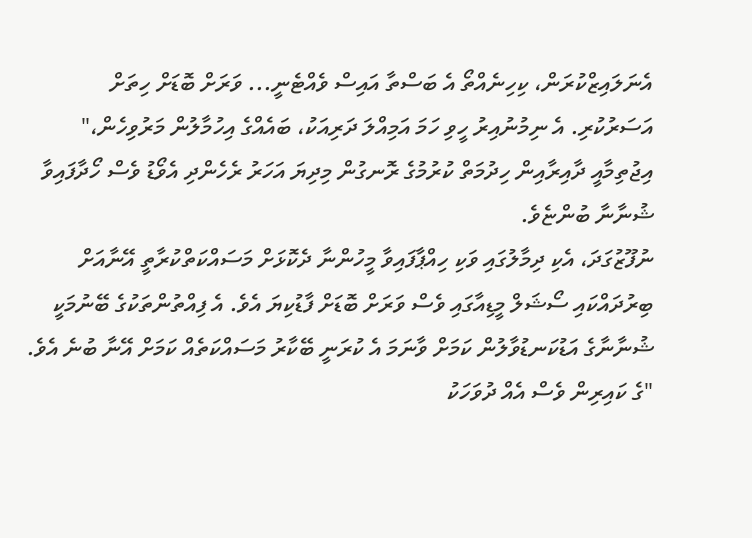އެނަލައިޒްކުރަން، ކިހިނެއްތޯ އެ ބަސްތާ އައިސް ވެއްޓެނީ... ވަރަށް ބޮޑަށް ހިތަށް އަސަރުކުރި. އެ ނިމުނުއިރު ހީވި ހަމަ އަމިއްލަ ދަރިއަކު، ބައެއްގެ އިހުމާލުން މަރުވިހެން،" އިޖުތިމާއީ ދާއިރާއިން ހިދުމަތް ކުރުމުގެ ރޮނގުން މިދިޔަ އަހަރު ރެހެންދި އެވޯޑު ވެސް ހޯދާފައިވާ ޝުނާނާ ބުންޏެވެ.
ނުފޫޒުގަދަ، އެކި ދިމާލުގައި ވަކި ހިއްޕާފައިވާ މީހުންނާ ދެކޮޅަށް މަސައްކަތްކުރާތީ އޭނާއަށް ބިރުދައްކައި ސޯޝަލް މީޑިއާގައި ވެސް ވަރަށް ބޮޑަށް ފާޑުކިޔަ އެވެ. އެ ފިއްތުންތަކުގެ ބޭނުމަކީ ޝުނާނާގެ އަޑުކަނޑުވާލުން ކަމަށް ވާނަމަ އެ ކުރަނީ ބޭކާރު މަސައްކަތެއް ކަމަށް އޭނާ ބުނެ އެވެ.
"ގެ ކައިރިން ވެސް އެއް ދުވަހަކު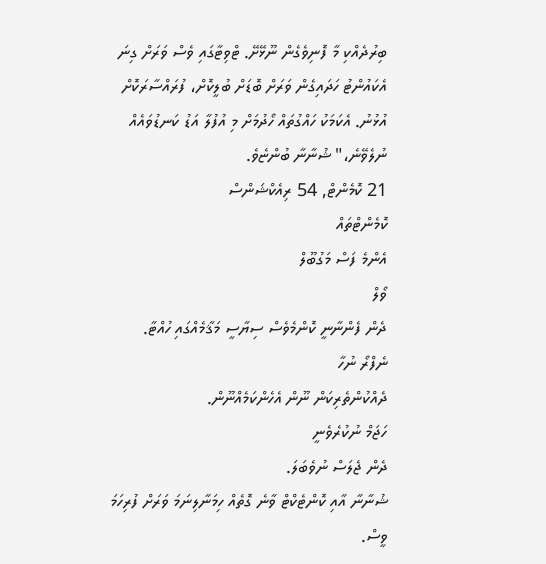ބިރުދެއްކި މާ ފޮނިވެގެން ނޫޅޭށޭ. ޓްވިޓާގައި ވެސް ވަރަށް ގިނަ އެކައުންޓު ހަދައިގެން ވަރަށް ބޮޑަށް ބުލީކޮށް، ފުރައްސާރަކޮށް އުޅުނު. އެކަމަކު ހައްގުތައް ހޯދުމަށް މި އުފުލާ އަޑު ކަނޑުވައެއް ނުލެވޭނެ،" ޝުނާނާ ބުންޏެވެ.
21 ކޮމެންޓް, 54 ރިއެކްޝަންސް
ކޮމެންޓްތައް
އެންމެ ފަސް މަގުބޫލް
ވޯލް
ދެން ފެންނާނީ ކޮންމެވެސް ސިޔާސީ މަޤާމެއްގައި ހުއްޓާ.
ނެފްރޯ ނުހާ
ދެއްކުންތެރިކަން ނޫން އެހެންކަމެއްނޫން.
ހަޖަމް ނުކުރެވެނީ
ދެން ޖެލަސް ނުވެބަލަ.
ޝުނާނާ އާއި ކޮންޓެކްޓް ވާނެ ގޮތެއް ހިމަނާލިނަމަ ވަރަށް ފުރިހަމަ ވީސް.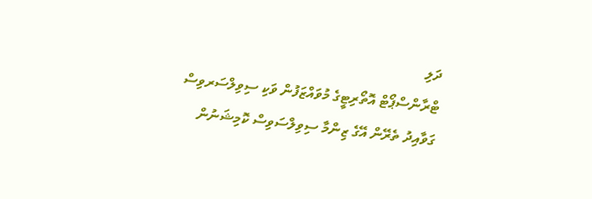ދަލި
ޓްރާންސްޕޯޓް އޮތޯރިޓީގެ މުވައްޒަފުން ވަކި ސިވިލްސަރވިސް ގަވާއިދު ތެރޭން އޭގެ ޒިންމާ ސިވިލްސަވިސް ކޮމިޝަނުން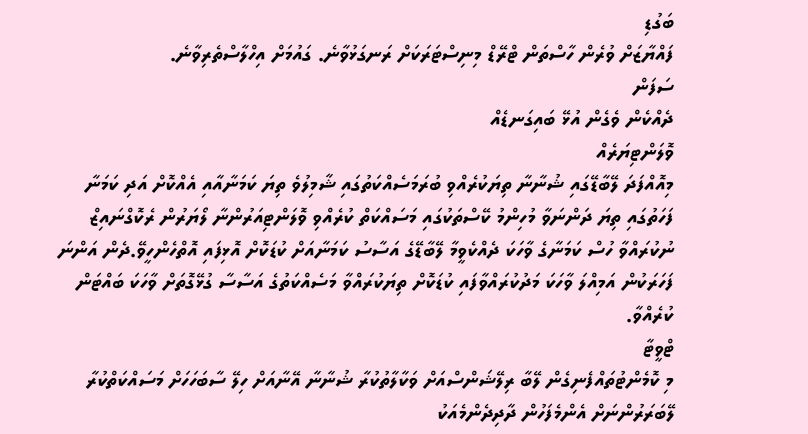ބަގުޑި
ފައްޔާޒަށް ވުރެން ހާސްތަން ޓްރޭޑް މިނިސްޓަރަކަށް ރަނގަޅުވާނެ. ގައުމަށް އިހްލާސްތެރިވާނެ.
ސަފަން
ދެއްކެން ވެގެން އުޅޭ ބައިގަނޑެއް
ވޮލަންޓިޔަރެއް
މިއޮއްފަދަ ލޭބާޑޭގައި ޝުނާނާ ތިޔަކުރެއްވި ބުރަމަސެއްކަތުގައި ޝާމިލުވެ ތިޔަ ކަމަނާއާއި އެއްކޮށް އަދި ކަމަނާ ފަހަތުގައި ތިޔަ ދަންނަވާ މުހިންމު ކޭސްތަކުގައި މަސައްކަތް ކުރެއްވި ވޮލަންޓިއަރުންނާ ލޯޔަރުން ރެކޮގްނައިޒް ނުކުރައްވާ ހުސް ކަމަނާގެ ވާހަކަ ދެއްކެވީމާ ލޭބާޑޭގެ އަސާސު ކަމަނާއަށް ކުޑަކޮށް އޮޅިފައި އޮތްހެންހީވޭ.ދެން އަންނަ ފަހަރަކުން އަމިއްލަ ވާހަކަ މަދުކުރައްވާފައި ކުޑަކޮށް ތިޔަކުރައްވާ މަސެއްކަތުގެ އަސާސާ ގުޅޭގޮތަށް ވާހަކަ ބައްޓަން ކުރެއްވާ.
ޓްވީޓާ
މި ކޮމެންޓުތައްފެނިގެން ލޭބާ ރިލޭޝަންސްއަށް ވަކާލާތުކުރާ ޝުނާނާ އޭނާއަށް ހިލޭ ސާބަހަހަށް މަސައްކަތްކުރާ ލޭބަރަރުންނަށް އެންމެފަހުން ދާދިދެންމެއަކު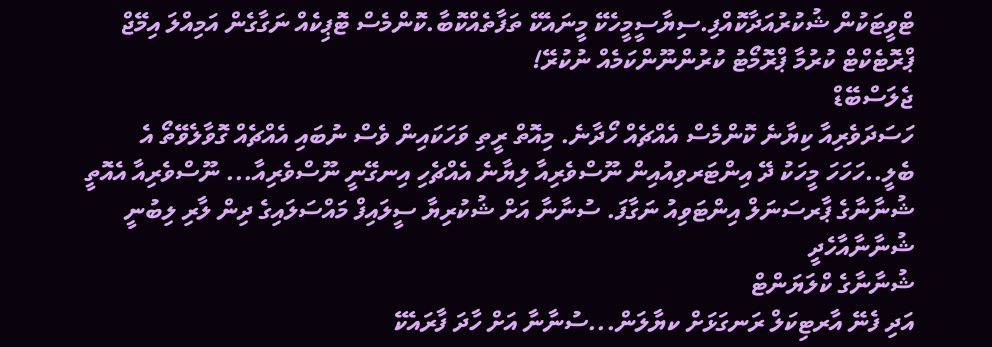ޓްވީޓަކުން ޝުކުރުއަދާކޮއްފި.ސިޔާސީމީހެކޭ މީނައެކޭ ތަފާތެއްކޮބާ.ކޮންމެސް ޓޮޕިކެއް ނަގާގެން އަމިއްލަ އިމޭޖް ޕްރޮޓެކްޓް ކުރުމާ ޕްރޮމޯޓު ކުރުންނޫންކަމެއް ނުކުރޭ!
ޖެލަސްބޭޑް
ހަސަދަވެރިއާ ކިޔާނެ ކޮންމެސް އެއްޗެއް ހޯދާނެ. މިއޮތް ރީތި ވަހަކައިން ވެސް ނުބައި އެއްޗެއް ގޮވާލެވޭތޯ އެ ބެލީ..ހަހަހަ މީހަކު ދޭ އިންޓަރވިއުއިން ނޫސްވެރިއާ ލިޔާނެ އެއްޗެހި އިނގޭނީ ނޫސްވެރިއާ... ނޫސްވެރިއާ އެއޮތީ ޝުނާނާގެ ޕާރސަނަލް އިންޓަވިއު ނަގާފަ. ސުނާނާ އަށް ޝުކުރިޔާ ސީލައިފް މައްސަލައިގެ ދިން ލާރި ލިބުނީ ޝުނާނާއާހެދީ
ޝުނާނާގެ ކްލަޔަންޓް
އަދި ފެނޭ އާރޓިކަލް ރަނގަޅަށް ކޔާލަން...ސުނާނާ އަށް ހާދަ ފާރައެކޭ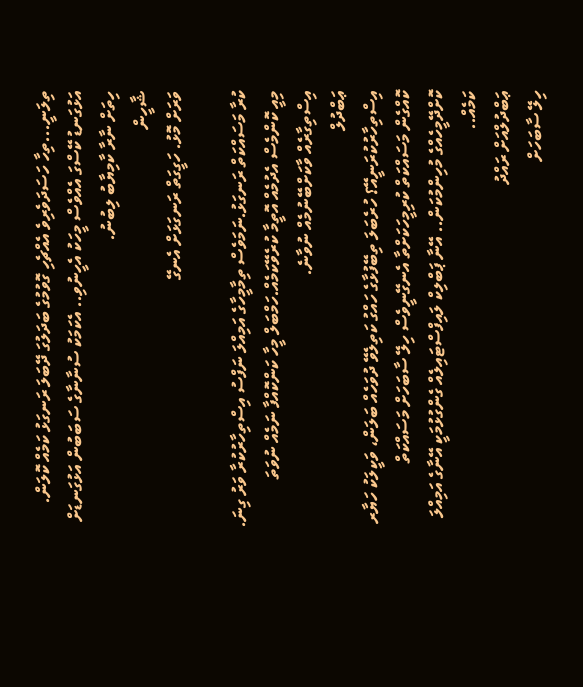ތިލަނީ...ތިހާ ހަސަދަވެރިވެ އެއްޗެހި ގޮވުމުގެ ބަދަލުގަ ދޭބަލަ ރަނގަޅު ކަމެއް ކޮލަން. އަޅުގަނޑު ކޭސްގަ އެއްވެސް މީހަކު އެހީނުވި.. އެކަމަކު ސުނާނާގެ ސަބަބުން އަޅުގަނޑަށް ހިތަށް ނާރާ ކާމިޔާބު ލިބުނު.
ޝާހީން
ވަރަށް މޮޅު. ހަގީގަތް ރަނގަޅަށް އެނގޭ

ކުރާ މަސައްކަތް ރަނގަޅު.ނަމަވެސް ތިމާމީހާގެ އަމިއްލަ ނަފްސު އިސްތިހާރުކުރާ ވަރު ގިނަ. މިއީ ކޮންމެސް އެދުމެއް އޮތީމާ ކުރެވޭކަމެއް.ހަމްބަލް މީހާ ކަންކޮއްފާ ނަމެއް ނުވަތަ އިސްތިގާރެއް ވާކަށްބޭނުމެއް ނުވާނެ.
ޢަބްދުލް
އިސްތިހާރުކުރަނީއޭ؟ ހުރެބަލަ ތިބޭފުޅާގެ ހައްގު ކަތިލެވޭ ދުވަހެއް ބަލަން، ވަކީލަކު ހަޔާރ ކޮއްގެން މަސައްކަތް ކުރިމީހަކަށްތާ އެނގޭނީވެސް ހިލޭ ސާބަހަށް މަސައްކަތް ކޮށްދޭމީހެއްގެ މުހިންމުކަން.. އޭނާ ޕަބްލިކް ލައިފްސްޓައިލެއް ގެންގުޅުމަކީ އޭނާގެ އަމިއްލަ ކަމެއް..
ޢަބްދުލްއަށް ރައްދު
ހިލޭ ސާބަހަށް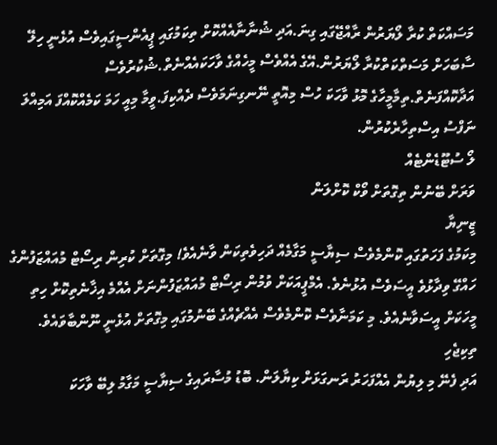މަސައްކަތް ކުރާ ލޯޔަރުން ރާއްޖޭގައި ގިނަ.އަދި ޝުނާނާއެއްކޮށް ތިކަމުގައި ޕީއެންސީގައިވެސް އުޅެނީ ހިލޭ ސާބަހަށް މަސަތްކަތްކުރާ ލޯޔަރުން.އޭގެ އެއްވެސް މީހެއްގެ ވާހަކައެއްނެތް.ޝުކުރުވެސް އަދާކޮއްފަނެތް.ތިމާމީހާގެ މޮޅު ވާހަކަ ހުސް މިއޮތީ ނޭނގިނަމަވެސް ދެއްކިފަ.ވީމާ މިއީ ހަމަ ކަމެއްކޮއްފަ އަމިއްލަ ނަފްސު އިސްތިހާރެކުރުން.
ލޯ ސުޓޫޑެންޓެއް
ވަރަށް ބޭނުން ތިގޮތަށް ވޯކް ކޮށްލަން
ޒީނިޔާ
މިކަމުގެ ފަހަތުގައި ކޮންމެވެސް ސިޔާސީ މަގާމެއް ދަހިވެތިކަން ވާނެއެވެ! މިގޮތަށް ކުރިން ރިސޯޓް މުއައްޒަފުންގެ ހައްގޭ ވިދާޅުވެ އީސަވެސް އުޅުނެވެ. އެމްޕީއަކަށް ވުމުން ރިސޯޓް މުއައްޒަފުންނަށް އެއްމެ އިޚާނެތިކޮށް ހިތި މީހަކަށް އީސަވާނެއެވެ. މި ކަމަނާވެސް ކޮންމެވެސް އެއްޗެއްގެ ބޭނުމުގައި މިގޮތަށް އުޅެނީ ނޫންބާވައެވެ.
ތިކިޖެހި
އަދި ފެނޭ މި ލިޔުން އެއްފަހަރު ރަނގަޅަށް ކިޔާލަން. ބޮޑު މުސާރައިގެ ސިޔާސީ މަގާމު ލިބޭ ވާހަކަ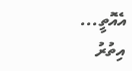އެއޮތީ...
އިތުރު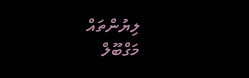ލިޔުންތައް
މަގްބޫލް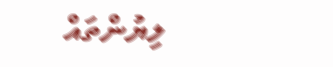ލިޔުންތައް